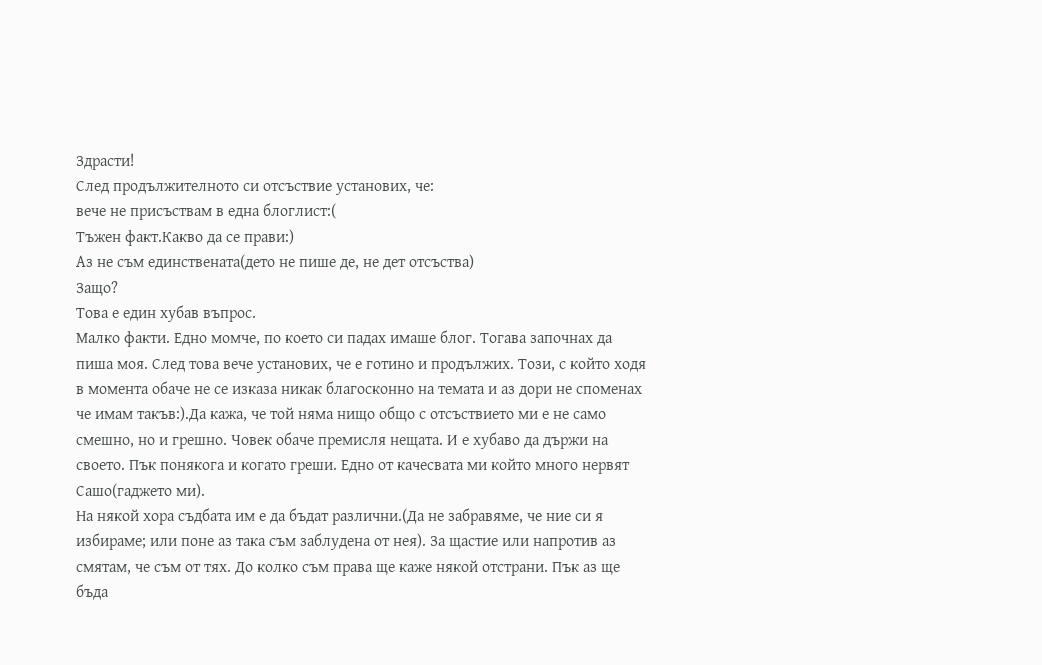Здрасти!
След продължителното си отсъствие установих, че:
вече не присъствам в една блоглист:(
Тъжен факт.Какво да се прави:)
Аз не съм единствената(дето не пише де, не дет отсъства)
Защо?
Това е един хубав въпрос.
Малко факти. Едно момче, по което си падах имаше блог. Тогава започнах да пиша моя. След това вече установих, че е готино и продължих. Този, с който ходя в момента обаче не се изказа никак благосконно на темата и аз дори не споменах че имам такъв:).Да кажа, че той няма нищо общо с отсъствието ми е не само смешно, но и грешно. Човек обаче премисля нещата. И е хубаво да държи на своето. Пък понякога и когато греши. Едно от качесвата ми който много нервят Сашо(гаджето ми).
На някой хора съдбата им е да бъдат различни.(Да не забравяме, че ние си я избираме; или поне аз така съм заблудена от нея). За щастие или напротив аз смятам, че съм от тях. До колко съм права ще каже някой отстрани. Пък аз ще бъда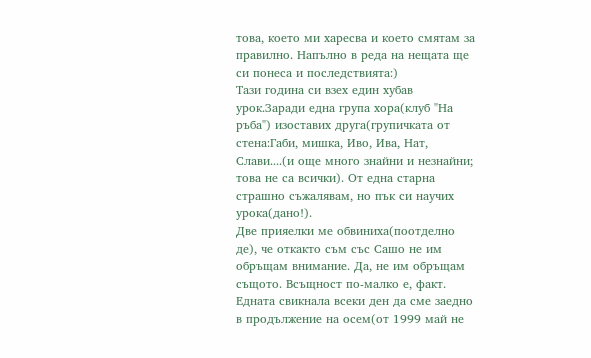това, което ми харесва и което смятам за правилно. Напълно в реда на нещата ще си понеса и последствията:)
Тази година си взех един хубав урок.Заради една група хора(клуб "На ръба") изоставих друга(групичката от стена:Габи, мишка, Иво, Ива, Нат, Слави....(и още много знайни и незнайни; това не са всички). От една старна страшно съжалявам, но пък си научих урока(дано!).
Две прияелки ме обвиниха(поотделно де), че откакто съм със Сашо не им обръщам внимание. Да, не им обръщам същото. Всъщност по-малко е, факт. Едната свикнала всеки ден да сме заедно в продължение на осем(от 1999 май не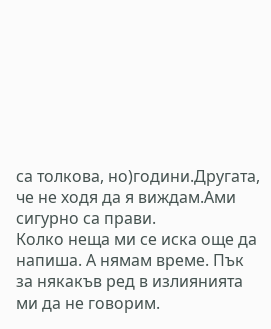са толкова, но)години.Другата, че не ходя да я виждам.Ами сигурно са прави.
Колко неща ми се иска още да напиша. А нямам време. Пък за някакъв ред в излиянията ми да не говорим.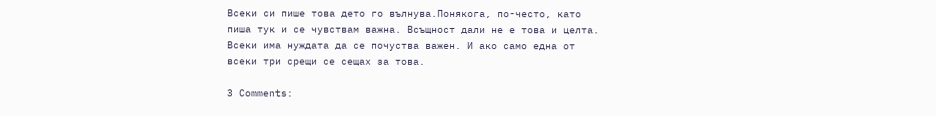Всеки си пише това дето го вълнува.Понякога, по-често, като пиша тук и се чувствам важна. Всъщност дали не е това и целта. Всеки има нуждата да се почуства важен. И ако само една от всеки три срещи се сещах за това.

3 Comments: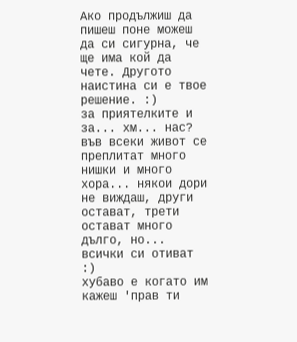Ако продължиш да пишеш поне можеш да си сигурна, че ще има кой да чете. Другото наистина си е твое решение. :)
за приятелките и за... хм... нас?
във всеки живот се преплитат много нишки и много хора... някои дори не виждаш, други остават, трети остават много дълго, но...
всички си отиват :)
хубаво е когато им кажеш 'прав ти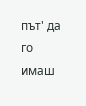път' да го имаш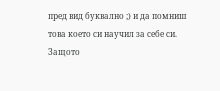пред вид буквално ;) и да помниш това което си научил за себе си. Защото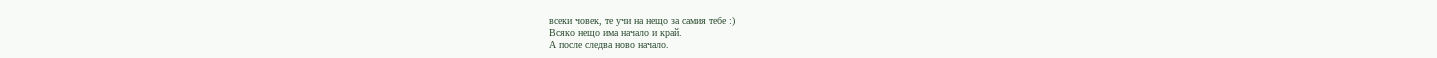всеки човек, те учи на нещо за самия тебе :)
Всяко нещо има начало и край.
А после следва ново начало.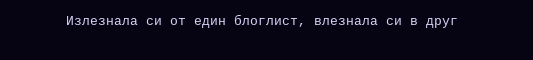Излезнала си от един блоглист, влезнала си в друг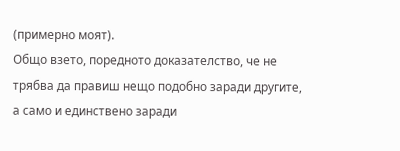(примерно моят).
Общо взето, поредното доказателство, че не трябва да правиш нещо подобно заради другите, а само и единствено заради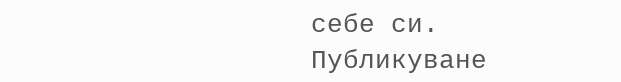себе си.
Публикуване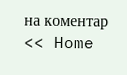на коментар
<< Home